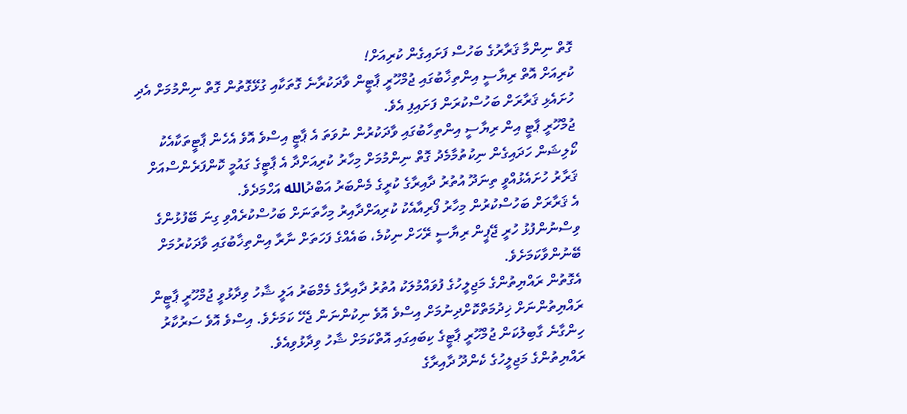ގޮތް ނިންމާ ޤަރާރުގެ ބަހުސް ފަށައިގެން ކުރިއަށް!
ކުރިއަށް އޮތް ރިޔާސީ އިންތިޚާބުގައި ޖުމްހޫރީ ޕާޓީން ވާދަކުރާނެ ގޮތަކާއި ގުޅޭގޮތުން ގޮތް ނިންމުމަށް އެދި ހުށައެޅި ޤަރާރަށް ބަހުސްކުރަން ފަށައިފި އެވެ.
ޖުމްހޫރީ ޕާޓީ އިން ރިޔާސީ އިންތިހާބުގައި ވާދަކުރުން ނުވަތަ އެ ޕާޓީ އިސްވެ އޮވެ އެހެން ޕާޓީތަކާއެކު ކޯލިޝަން ހަދައިގެން ނިކުތުމާމެދު ގޮތް ނިންމުމަށް މިހާރު ކުރިއަށްދާ އެ ޕާޓީގެ ގައުމީ ކޮންފަރެންސްއަށް ޤަރާރު ހުށައެޅުއްވީ ތިނަދޫ އުތުރު ދާއިރާގެ ކުރީގެ މެންބަރު އަބްދުالله އަހްމަދެވެ.
އެ ޤަރާރަށް ބަހުސްކުރުން މިހާރު ފޯރިއާއެކު ކުރިއަށްދާއިރު މިހާތަނަށް ބަހުސްކުރެއްވި ގިނަ ބޭފުޅުންގެ ވިސްނުންފުޅު ހުރީ ޖޭޕީން ރިޔާސީ ރޭހަށް ނިކުމެ، ބައެއްގެ ފަހަތަށް ނާރާ އިންތިޚާބުގައި ވާދަކުރުމަށް ބޭނުންވާކަމަށެވެ.
އެގޮތުން ރައްޔިތުންގެ މަޖިލީހުގެ ފުވައްމުލަކު އުތުރު ދާއިރާގެ މެމްބަރު އަލީ ޝާހު ވިދާޅުވީ ޖުމްހޫރީ ޕާޓީން ރައްޔިތުންނަށް ޚިދުމަތްކޮށްދިނުމަށް އިސްވެ އޮވެ ނިކުންނަން ޖެހޭ ކަމަށެވެ. އިސްވެ އޮވެ ސަރުކާރު ހިންގާނެ ގާބިލުކަން ޖުމްހޫރީ ޕާޓީގެ ކިބައިގައި އޮތްކަމަށް ޝާހު ވިދާޅުވިއެވެ.
ރައްޔިތުންގެ މަޖިލީހުގެ ކެންދޫ ދާއިރާގެ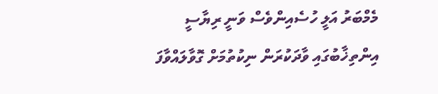މެމްބަރު އަލީ ހުސެއިންވެސް ވަނީ ރިޔާސީ އިންތިޚާބުގައި ވާދަކުރަން ނިކުތުމަށް ގޮވާލައްވާފަ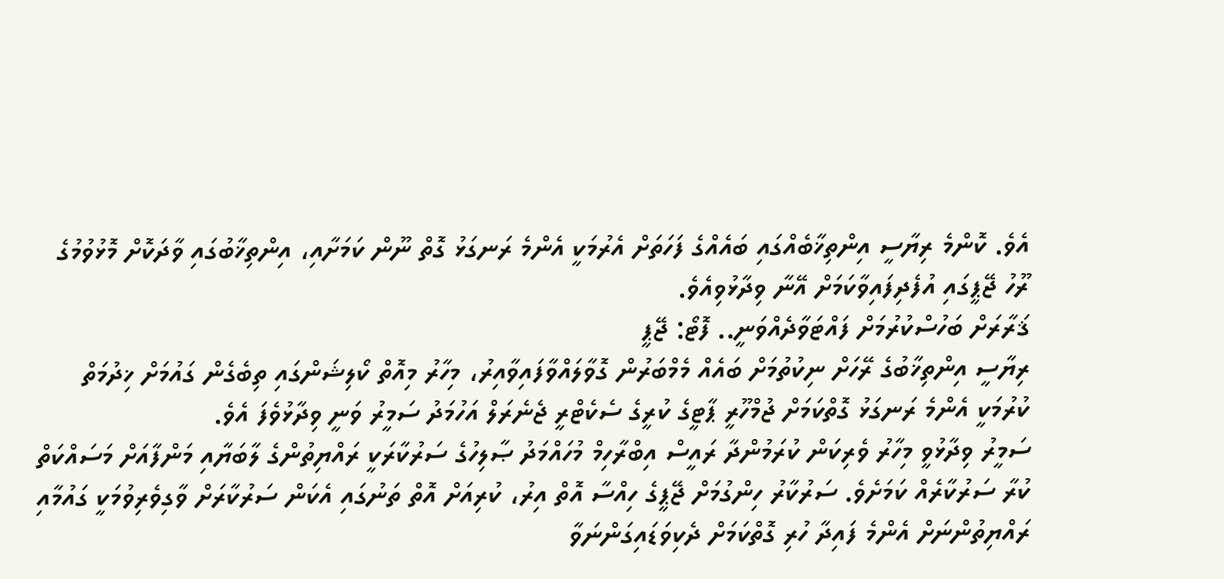އެވެ. ކޮންމެ ރިޔާސީ އިންތިޚާބެއްގައި ބައެއްގެ ފަހަތަށް އެރުމަކީ އެންމެ ރަނގަޅު ގޮތް ނޫން ކަމަށާއި، އިންތިޚާބުގައި ވާދަކޮށް މޮޅުވުމުގެ ރޫހު ޖޭޕީގައި އުފެދިފައިވާކަމަށް އޭނާ ވިދާޅުވިއެވެ.
ޤަރާރަށް ބަހުސްކުރުމަށް ފައްޓަވާދެއްވަނީ.. ފޮޓޯ: ޖޭޕީ
ރިޔާސީ އިންތިޚާބުގެ ރޭހަށް ނިކުތުމަށް ބައެއް މެމްބަރުން ގޮވާލައްވާފައިވާއިރު، މިހާރު މިއޮތް ކޯލިޝަންގައި ތިބެގެން ގައުމަށް ޚިދުމަތް ކުރުމަކީ އެންމެ ރަނގަޅު ގޮތްކަމަށް ޖުމްހޫރީ ޕާޓީގެ ކުރީގެ ސެކެޓްރީ ޖެނެރަލް އަހުމަދު ސަމީރު ވަނީ ވިދާޅުވެފަ އެވެ.
ސަމީރު ވިދާޅުވީ މިހާރު ވެރިކަން ކުރަމުންދާ ރައީސް އިބްރާހިމް މުހައްމަދު ޞާލިހުގެ ސަރުކާރަކީ ރައްޔިތުންގެ ލާބަޔާއި މަންފާއަށް މަސައްކަތް ކުރާ ސަރުކާރެއް ކަމަށެވެ. ސަރުކާރު ހިންގުމަށް ޖޭޕީގެ ހިއްސާ އޮތް އިރު، ކުރިއަށް އޮތް ތަނުގައި އެކަން ސަރުކާރަށް ވާގިވެރިވުމަކީ ގައުމާއި ރައްޔިތުންނަށް އެންމެ ފައިދާ ހުރި ގޮތްކަމަށް ދެކިވަޑައިގަންނަވާ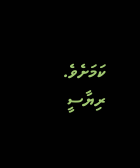ކަމަށެވެ.
ރިޔާސީ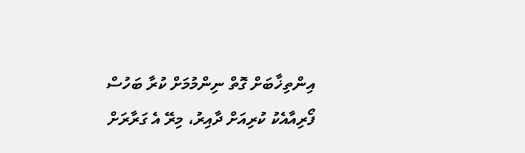އިންތިޚާބަށް ގޮތް ނިންމުމަށް ކުރާ ބަހުސް ފޯރިއާއެކު ކުރިއަށް ދާއިރު، މިރޭ އެ ގަރާރަށް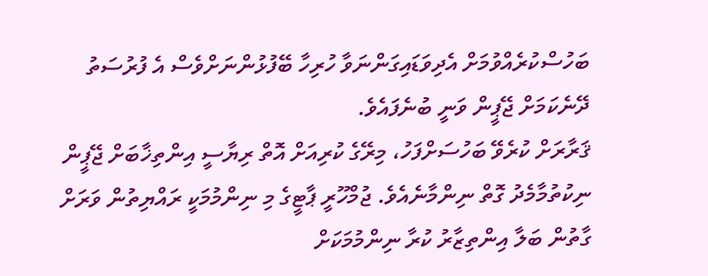ބަހުސްކުރެއްވުމަށް އެދިވަޑައިގަންނަވާ ހުރިހާ ބޭފުޅުންނަށްވެސް އެ ފުރުސަތު ދޭނެކަމަށް ޖޭޕީން ވަނީ ބުނެފައެވެ.
ޤަރާރަށް ކުރެވޭ ބަހުސަށްފަހު، މިރޭގެ ކުރިއަށް އޮތް ރިޔާސީ އިންތިޚާބަށް ޖޭޕީން ނިކުތުމާމެދު ގޮތް ނިންމާނެއެވެ. ޖުމްހޫރީ ޕާޓީގެ މި ނިންމުމަކީ ރައްޔިތުން ވަރަށް ގާތުން ބަލާ އިންތިޒާރު ކުރާ ނިންމުމަކަށް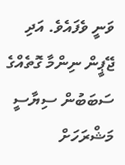ވަނީ ވެފައެވެ. އަދި ޖޭޕީން ނިންމާ ގޮތެއްގެ ސަބަބުން ސިޔާސީ މަޝްރަހަށް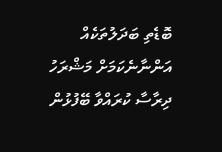ބޮޑެތި ބަދަލުތަކެއް އަންނާނެކަމަށް މަޝްރަހު ދިރާސާ ކުރައްވާ ބޭފުޅުން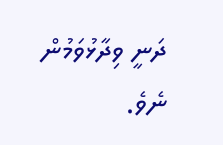ދަނީ ވިދާޅުވަމުން ނެވެ.